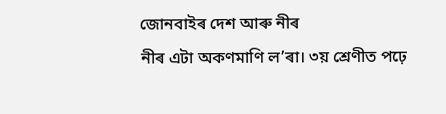জোনবাইৰ দেশ আৰু নীৰ
নীৰ এটা অকণমাণি ল’ৰা। ৩য় শ্ৰেণীত পঢ়ে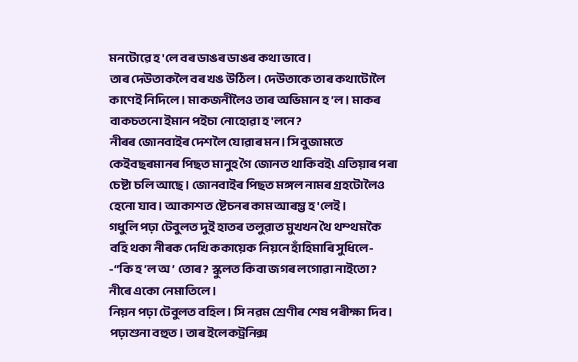মনটোৱে হ'লে বৰ ডাঙৰ ডাঙৰ কথা ভাবে।
তাৰ দেউতাকলৈ বৰ খঙ উঠিল। দেউতাকে তাৰ কথাটোলৈ কাণেই নিদিলে। মাকজনীলৈও তাৰ অভিমান হ’ল। মাকৰ বাকচতনো ইমান পইচা নোহোৱা হ'লনে?
নীৰৰ জোনবাইৰ দেশলৈ যোৱাৰ মন। সি বুজামতে কেইবছৰমানৰ পিছত মানুহ গৈ জোনত থাকিবই৷ এতিয়াৰ পৰা চেষ্টা চলি আছে। জোনবাইৰ পিছত মঙ্গল নামৰ গ্ৰহটোলৈও হেনো যাব। আকাশত ষ্টেচনৰ কাম আৰম্ভ হ'লেই।
গধুলি পঢ়া টেবুলত দুই হাতৰ তলুৱাত মুখখন থৈ থম্থমকৈ
বহি থকা নীৰক দেখি ককায়েক নিয়নে হাঁহিমাৰি সুধিলে-
-“কি হ’ল অ’ তোৰ? স্কুলত কিবা জগৰ লগোৱা নাইতো?
নীৰে একো নেমাতিলে।
নিয়ন পঢ়া টেবুলত বহিল। সি নৱম শ্ৰেণীৰ শেষ পৰীক্ষা দিব। পঢ়াশুনা বহুত। তাৰ ইলেকট্ৰনিক্স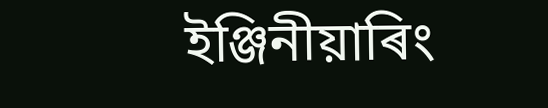ইঞ্জিনীয়াৰিং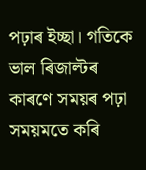পঢ়াৰ ইচ্ছা। গতিকে ভাল ৰিজাল্টৰ কাৰণে সময়ৰ পঢ়া সময়মতে কৰি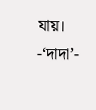যায়।
-‘দাদা’-